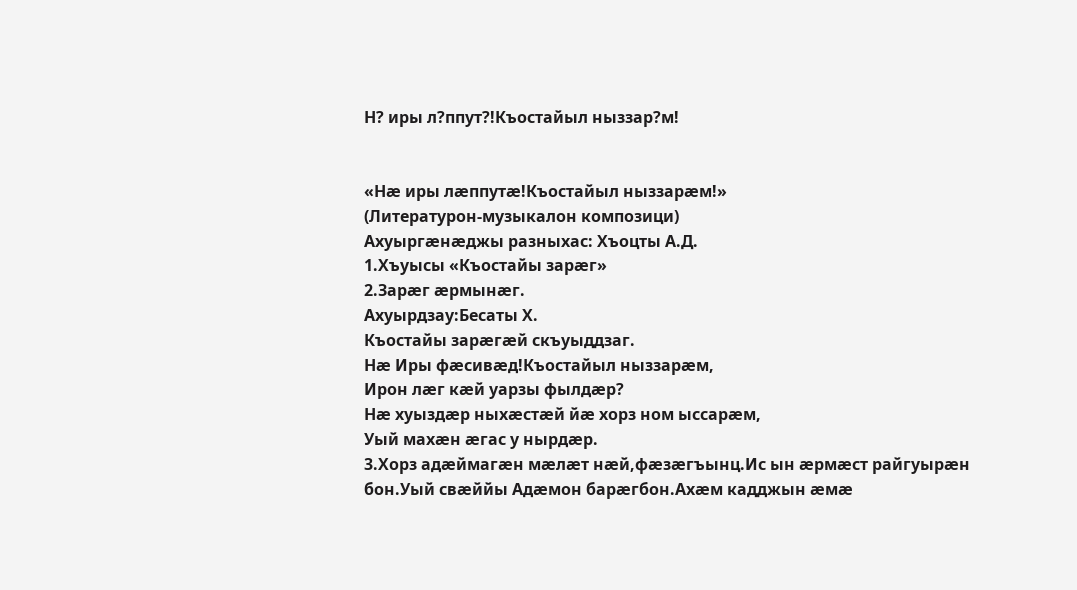Н? иры л?ппут?!Къостайыл ныззар?м!


«Нæ иры лæппутæ!Къостайыл ныззарæм!»
(Литературон-музыкалон композици)
Ахуыргæнæджы разныхас: Хъоцты А.Д.
1.Хъуысы «Къостайы зарæг»
2.Зарæг æрмынæг.
Ахуырдзау:Бесаты Х.
Къостайы зарæгæй скъуыддзаг.
Нæ Иры фæсивæд!Къостайыл ныззарæм,
Ирон лæг кæй уарзы фылдæр?
Нæ хуыздæр ныхæстæй йæ хорз ном ыссарæм,
Уый махæн æгас у нырдæр.
3.Хорз адæймагæн мæлæт нæй,фæзæгъынц.Ис ын æрмæст райгуырæн бон.Уый свæййы Адæмон барæгбон.Ахæм кадджын æмæ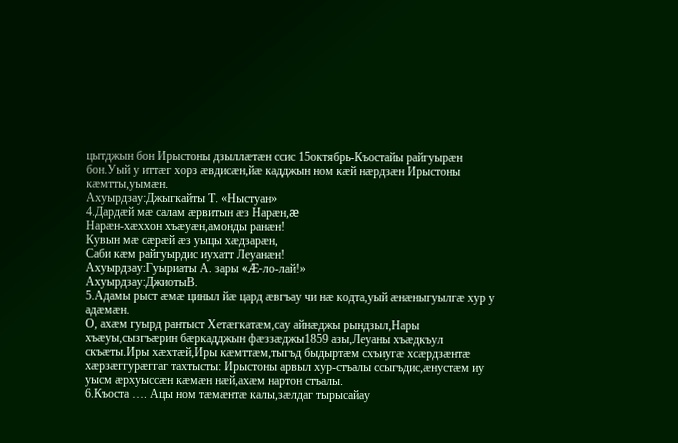цытджын бон Ирыстоны дзыллæтæн ссис 15октябрь-Къостайы райгуырæн бон.Уый у иттæг хорз æвдисæн,йæ кадджын ном кæй нæрдзæн Ирыстоны кæмтты,уымæн.
Ахуырдзау:Джыгкайты Т. «Ныстуан»
4.Дардæй мæ салам æрвитын æз Нарæн,æ
Нарæн-хæххон хъæуæн,амонды ранæн!
Кувын мæ сæрæй æз уыцы хæдзарæн,
Саби кæм райгуырдис иухатт Леуанæн!
Ахуырдзау:Гуыриаты А. зары «Æ-ло-лай!»
Ахуырдзау:ДжиотыВ.
5.Адамы рыст æмæ циныл йæ цард æвгъау чи нæ кодта,уый æнæныгуылгæ хур у адæмæн.
О, ахæм гуырд рантыст Хетæгкатæм,сау айнæджы рындзыл,Нары хъæуы,сызгъæрин бæркадджын фæззæджы1859 азы,Леуаны хъæдкъул скъæты.Иры хæхтæй,Иры кæмттæм,тыгъд быдыртæм схъиугæ хсæрдзæнтæ хæрзæггурæггаг тахтысты: Ирыстоны арвыл хур-стъалы ссыгъдис,æнустæм иу уысм æрхуыссæн кæмæн нæй,ахæм нартон стъалы.
6.Къоста …. Ацы ном тæмæнтæ калы,зæлдаг тырысайау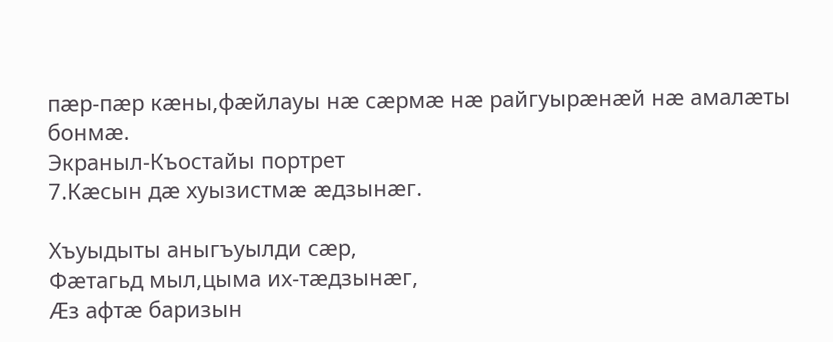пæр-пæр кæны,фæйлауы нæ сæрмæ нæ райгуырæнæй нæ амалæты бонмæ.
Экраныл-Къостайы портрет
7.Кæсын дæ хуызистмæ æдзынæг.

Хъуыдыты аныгъуылди сæр,
Фæтагьд мыл,цыма их-тæдзынæг,
Æз афтæ баризын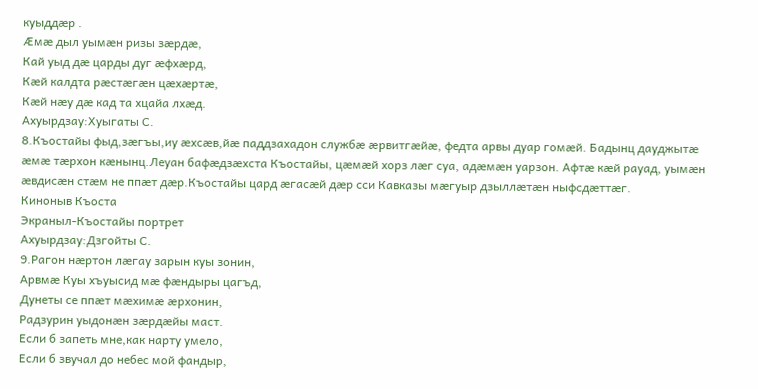куыддæр .
Æмæ дыл уымæн ризы зæрдæ,
Кай уыд дæ царды дуг æфхæрд,
Кæй калдта рæстæгæн цæхæртæ,
Кæй нæу дæ кад та хцайа лхæд.
Ахуырдзау:Хуыгаты С.
8.Къостайы фыд,зæгъы,иу æхсæв,йæ паддзахадон службæ æрвитгæйæ, федта арвы дуар гомæй. Бадынц дауджытæ æмæ тæрхон кæнынц.Леуан бафæдзæхста Къостайы, цæмæй хорз лæг суа, адæмæн уарзон. Афтæ кæй рауад, уымæн æвдисæн стæм не ппæт дæр.Къостайы цард æгасæй дæр сси Кавказы мæгуыр дзыллæтæн ныфсдæттæг.
Киноныв Къоста
Экраныл-Къостайы портрет
Ахуырдзау:Дзгойты С.
9.Рагон нæртон лæгау зарын куы зонин,
Арвмæ Куы хъуысид мæ фæндыры цагъд,
Дунеты се ппæт мæхимæ æрхонин,
Радзурин уыдонæн зæрдæйы маст.
Если б запеть мне,как нарту умело,
Если б звучал до небес мой фандыр,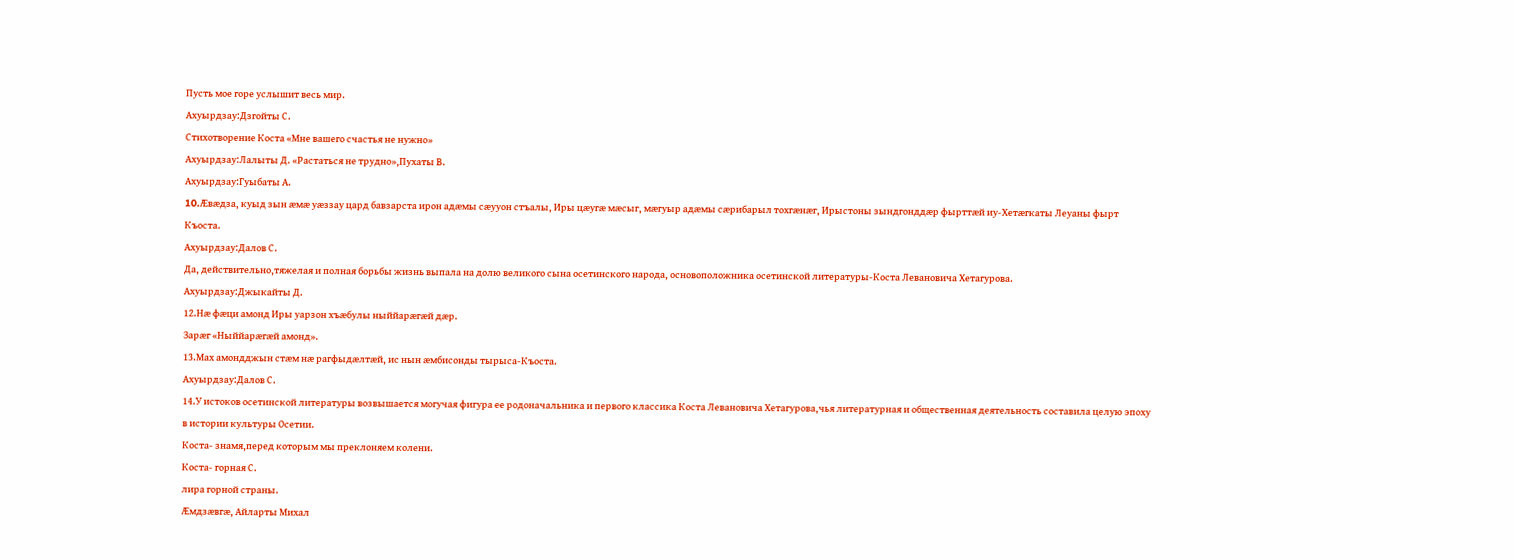Пусть мое горе услышит весь мир.
Ахуырдзау:Дзгойты С.
Стихотворение Коста «Мне вашего счастья не нужно»
Ахуырдзау:Лалыты Д. «Растаться не трудно»,Пухаты В.
Ахуырдзау:Гуыбаты А.
10.Æвæдза, куыд зын æмæ уæззау цард бавзарста ирон адæмы сæууон стъалы, Иры цæугæ мæсыг, мæгуыр адæмы сæрибарыл тохгæнæг, Ирыстоны зындгонддæр фырттæй иу-Хетæгкаты Леуаны фырт Къоста.
Ахуырдзау:Далов С.
Да, действительно,тяжелая и полная борьбы жизнь выпала на долю великого сына осетинского народа, основоположника осетинской литературы-Коста Левановича Хетагурова.
Ахуырдзау:Джыкайты Д.
12.Нæ фæци амонд Иры уарзон хъæбулы ныййарæгæй дæр.
Зарæг «Ныййарæгæй амонд».
13.Мах амондджын стæм нæ рагфыдæлтæй, ис нын æмбисонды тырыса-Къоста.
Ахуырдзау:Далов С.
14.У истоков осетинской литературы возвышается могучая фигура ее родоначальника и первого классика Коста Левановича Хетагурова,чья литературная и общественная деятельность составила целую эпоху в истории культуры Осетии.
Коста- знамя,перед которым мы преклоняем колени.
Коста- горная С.
лира горной страны.
Æмдзæвгæ, Айларты Михал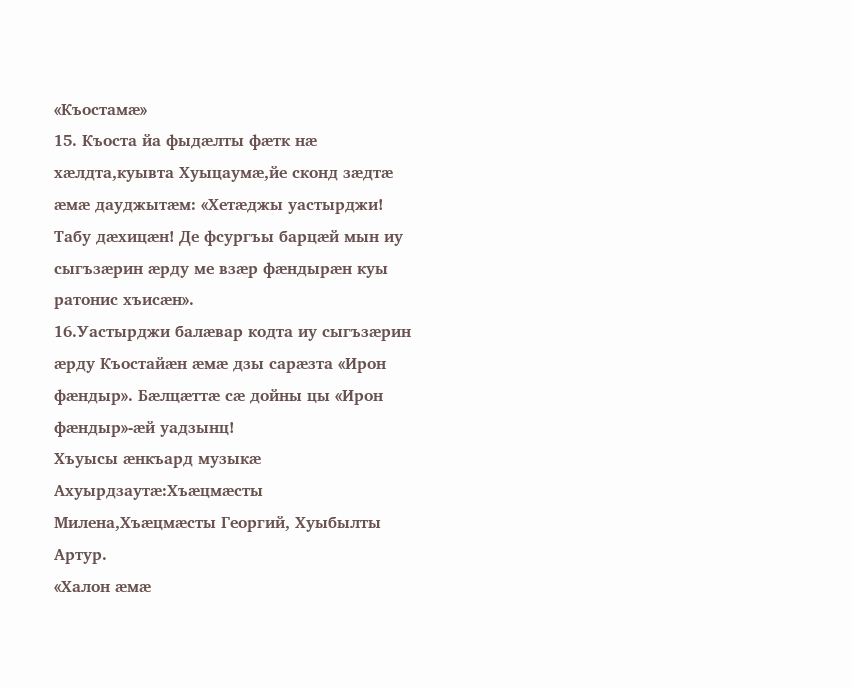«Къостамæ»
15. Къоста йа фыдæлты фæтк нæ хæлдта,куывта Хуыцаумæ,йе сконд зæдтæ æмæ дауджытæм: «Хетæджы уастырджи! Табу дæхицæн! Де фсургъы барцæй мын иу сыгъзæрин æрду ме взæр фæндырæн куы ратонис хъисæн».
16.Уастырджи балæвар кодта иу сыгъзæрин æрду Къостайæн æмæ дзы сарæзта «Ирон фæндыр». Бæлцæттæ сæ дойны цы «Ирон фæндыр»-æй уадзынц!
Хъуысы æнкъард музыкæ
Ахуырдзаутæ:Хъæцмæсты Милена,Хъæцмæсты Георгий, Хуыбылты Артур.
«Халон æмæ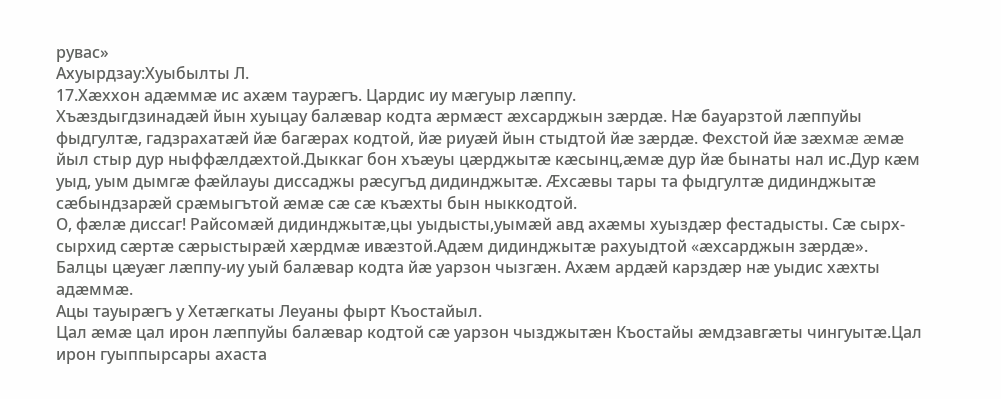рувас»
Ахуырдзау:Хуыбылты Л.
17.Хæххон адæммæ ис ахæм таурæгъ. Цардис иу мæгуыр лæппу.
Хъæздыгдзинадæй йын хуыцау балæвар кодта æрмæст æхсарджын зæрдæ. Нæ бауарзтой лæппуйы фыдгултæ, гадзрахатæй йæ багæрах кодтой, йæ риуæй йын стыдтой йæ зæрдæ. Фехстой йæ зæхмæ æмæ йыл стыр дур ныффæлдæхтой.Дыккаг бон хъæуы цæрджытæ кæсынц,æмæ дур йæ бынаты нал ис.Дур кæм уыд, уым дымгæ фæйлауы диссаджы рæсугъд дидинджытæ. Æхсæвы тары та фыдгултæ дидинджытæ сæбындзарæй срæмыгътой æмæ сæ сæ къæхты бын ныккодтой.
О, фæлæ диссаг! Райсомæй дидинджытæ,цы уыдысты,уымæй авд ахæмы хуыздæр фестадысты. Сæ сырх-сырхид сæртæ сæрыстырæй хæрдмæ ивæзтой.Адæм дидинджытæ рахуыдтой «æхсарджын зæрдæ».
Балцы цæуæг лæппу-иу уый балæвар кодта йæ уарзон чызгæн. Ахæм ардæй карздæр нæ уыдис хæхты адæммæ.
Ацы тауырæгъ у Хетæгкаты Леуаны фырт Къостайыл.
Цал æмæ цал ирон лæппуйы балæвар кодтой сæ уарзон чызджытæн Къостайы æмдзавгæты чингуытæ.Цал ирон гуыппырсары ахаста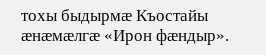тохы быдырмæ Къостайы æнæмæлгæ «Ирон фæндыр».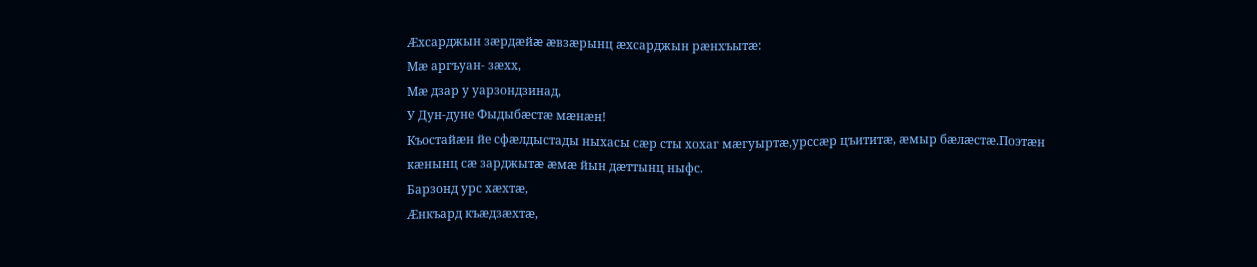Æхсарджын зæрдæйæ æвзæрынц æхсарджын рæнхъытæ:
Мæ аргъуан- зæхх,
Мæ дзар у уарзондзинад,
У Дун-дуне Фыдыбæстæ мæнæн!
Къостайæн йе сфæлдыстады ныхасы сæр сты хохаг мæгуыртæ,урссæр цъититæ, æмыр бæлæстæ.Поэтæн кæнынц сæ зарджытæ æмæ йын дæттынц ныфс.
Барзонд урс хæхтæ,
Æнкъард къæдзæхтæ,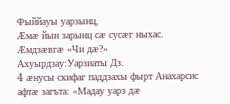Фыййауы уарзынц,
Æмæ йын зарынц сæ сусæг ныхас.
Æмдзæвгæ «Чи дæ?»
Ахуырдзау:Уарзиаты Дз.
4 æнусы скифаг паддзахы фырт Анахарсис афтæ загъта: «Мадау уарз дæ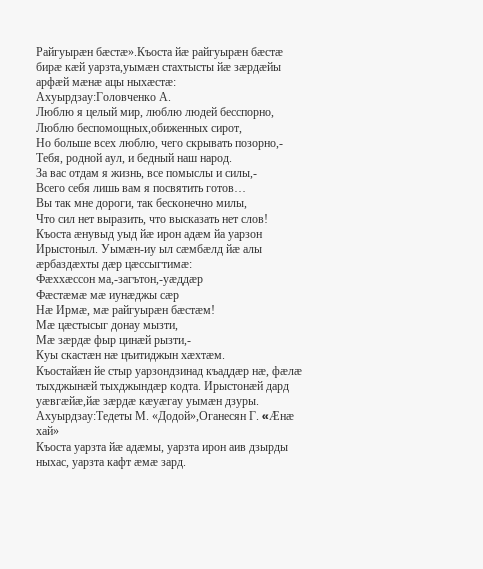Райгуырæн бæстæ».Къоста йæ райгуырæн бæстæ бирæ кæй уарзта,уымæн стахтысты йæ зæрдæйы арфæй мæнæ ацы ныхæстæ:
Ахуырдзау:Головченко А.
Люблю я целый мир, люблю людей бесспорно,
Люблю беспомощных,обиженных сирот,
Но больше всех люблю, чего скрывать позорно,-
Тебя, родной аул, и бедный наш народ.
За вас отдам я жизнь, все помыслы и силы,-
Всего себя лишь вам я посвятить готов…
Вы так мне дороги, так бесконечно милы,
Что сил нет выразить, что высказать нет слов!
Къоста æнувыд уыд йæ ирон адæм йа уарзон Ирыстоныл. Уымæн-иу ыл сæмбæлд йæ алы æрбаздæхты дæр цæссыгтимæ:
Фæххæссон ма,-загътон,-уæддæр
Фæстæмæ мæ иунæджы сæр
Нæ Ирмæ, мæ райгуырæн бæстæм!
Мæ цæстысыг донау мызти,
Мæ зæрдæ фыр цинæй рызти,-
Куы скастæн нæ цъитиджын хæхтæм.
Къостайæн йе стыр уарзондзинад къаддæр нæ, фæлæ тыхджынæй тыхджындæр кодта. Ирыстонæй дард уæвгæйæ,йæ зæрдæ кæуæгау уымæн дзуры.
Ахуырдзау:Тедеты М. «Додой»,Оганесян Г. «Æнæ хай»
Къоста уарзта йæ адæмы, уарзта ирон аив дзырды ныхас, уарзта кафт æмæ зард.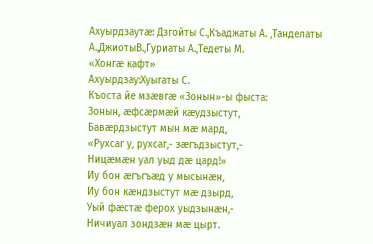Ахуырдзаутæ: Дзгойты С.,Къаджаты А. ,Танделаты А.,ДжиотыВ.,Гуриаты А.,Тедеты М.
«Хонгæ кафт»
Ахуырдзау:Хуыгаты С.
Къоста йе мзæвгæ «Зонын»-ы фыста:
Зонын, æфсæрмæй кæудзыстут,
Бавæрдзыстут мын мæ мард,
«Рухсаг у, рухсаг,- зæгъдзыстут,-
Ницæмæн уал уыд дæ цард!»
Иу бон æгъгъæд у мысынæн,
Иу бон кæндзыстут мæ дзырд,
Уый фæстæ ферох уыдзынæн,-
Ничиуал зондзæн мæ цырт.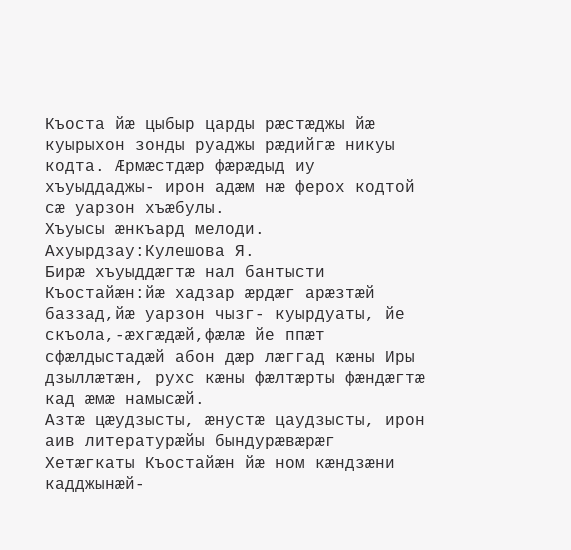Къоста йæ цыбыр царды рæстæджы йæ куырыхон зонды руаджы рæдийгæ никуы кодта. Æрмæстдæр фæрæдыд иу хъуыддаджы- ирон адæм нæ ферох кодтой сæ уарзон хъæбулы.
Хъуысы æнкъард мелоди.
Ахуырдзау:Кулешова Я.
Бирæ хъуыддæгтæ нал бантысти Къостайæн:йæ хадзар æрдæг арæзтæй баззад,йæ уарзон чызг- куырдуаты, йе скъола,-æхгæдæй,фæлæ йе ппæт сфæлдыстадæй абон дæр лæггад кæны Иры дзыллæтæн, рухс кæны фæлтæрты фæндæгтæ кад æмæ намысæй.
Азтæ цæудзысты, æнустæ цаудзысты, ирон аив литературæйы бындурæвæрæг Хетæгкаты Къостайæн йæ ном кæндзæни кадджынæй-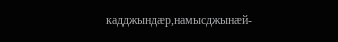кадджындæр,намысджынæй-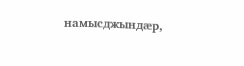намысджындæр,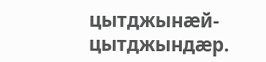цытджынæй- цытджындæр.